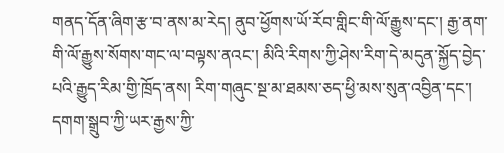གནད་དོན་ཞིག་རྩ་བ་ནས་མ་རེད། ནུབ་ཕྱོགས་ཡོ་རོབ་གླིང་གི་ལོ་རྒྱུས་དང་། རྒྱ་ནག་གི་ལོ་རྒྱུས་སོགས་གང་ལ་བལྟས་ནའང་། མིའི་རིགས་ཀྱི་ཤེས་རིག་དེ་མདུན་སྐྱོད་བྱེད་པའི་རྒྱུད་རིམ་གྱི་ཁྲོད་ནས། རིག་གཞུང་སྔ་མ་ཐམས་ཅད་ཕྱི་མས་སུན་འབྱིན་དང་། དགག་སྒྲུབ་ཀྱི་ཡར་རྒྱས་ཀྱི་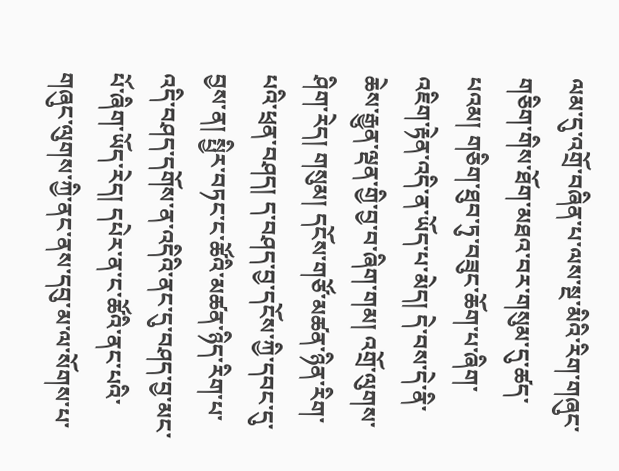ལམ་དུ་འགྲོ་བཞིན་པ་ལས་སྔ་མིའི་རིག་གཞུང་གཅིག་གིས་ཐོག་མཐའ་བར་གསུམ་དུ་ཚད་པའམ། གཅིག་ཐུབ་ཏུ་བཟུང་ཆོག་པ་ཞིག་འཇིག་རྟེན་འདི་ན་ཡོད་པ་མེད། དེ་བས་དེ་ནི་ཆེས་རྒྱུན་ལྡན་གྱི་བྱ་བ་ཞིག་གམ། འགྲོ་ལུགས་ཤིག་རེད། གསུམ། དངོས་གཙོ་མཚན་ཉིན་རིག་པའི་ཕྲན་བཤད། ད་བཤད་བྱ་དངོས་ཀྱི་དབང་དུ་བྱས་ན། སྤྱིར་བཏང་ང་ཚོའི་མཚན་ཉིད་རིག་པ་འདི་བཤད་དགོས་ན་འདིའི་ནང་དུ་བཤད་བྱ་མང་པོ་ཞིག་ཡོད་རེད། དཔེར་ན་ང་ཚོའི་ནང་པའི་གཞུང་ལུགས་ཀྱི་ནང་ནས་དབུ་མ་ལ་སོགས་པ་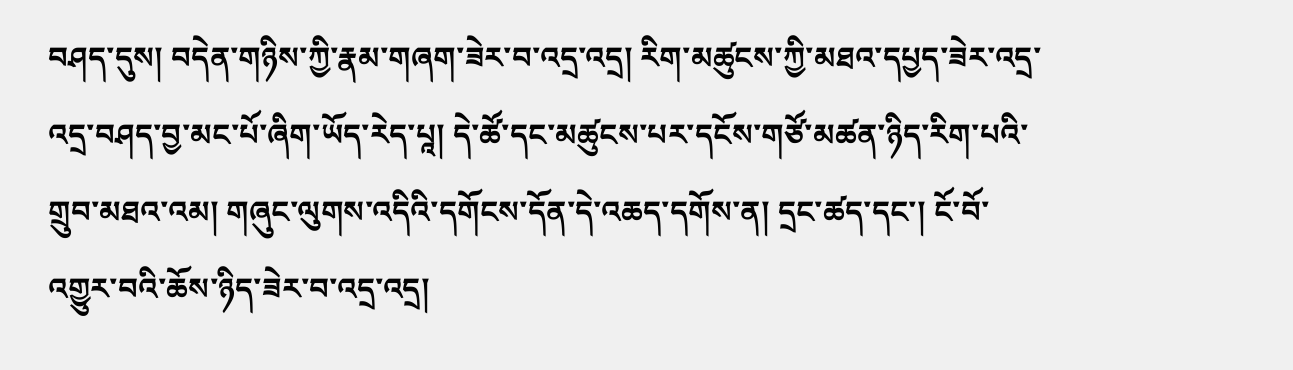བཤད་དུས། བདེན་གཉིས་ཀྱི་རྣམ་གཞག་ཟེར་བ་འདྲ་འདྲ། རིག་མཚུངས་ཀྱི་མཐའ་དཔྱད་ཟེར་འདྲ་འདྲ་བཤད་བྱ་མང་པོ་ཞིག་ཡོད་རེད་པཱ། དེ་ཚོ་དང་མཚུངས་པར་དངོས་གཙོ་མཚན་ཉིད་རིག་པའི་གྲུབ་མཐའ་འམ། གཞུང་ལུགས་འདིའི་དགོངས་དོན་དེ་འཆད་དགོས་ན། དྲང་ཚད་དང་། ངོ་བོ་འགྱུར་བའི་ཆོས་ཉིད་ཟེར་བ་འདྲ་འདྲ།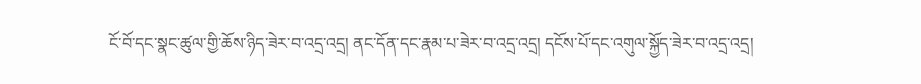ངོ་བོ་དང་སྣང་ཚུལ་གྱི་ཆོས་ཉིད་ཟེར་བ་འདྲ་འདྲ། ནང་དོན་དང་རྣམ་པ་ཟེར་བ་འདྲ་འདྲ། དངོས་པོ་དང་འགུལ་སྐྱོད་ཟེར་བ་འདྲ་འདྲ།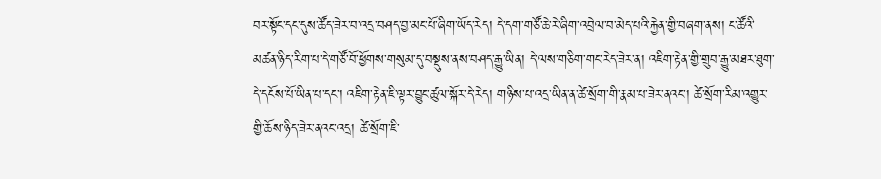བར་སྟོང་དང་དུས་ཚོད་ཟེར་བ་འདྲ་བཤད་བྱ་མང་པོ་ཞིག་ཡོད་རེད། དེ་དག་གཙོ་ཆེ་རེ་ཞིག་འབྲེལ་བ་མེད་པའི་རྐྱེན་གྱི་བཞག་ནས། ང་ཚོའི་མཚན་ཉིད་རིག་པ་དེ་གཙོ་བོ་ཕྱོགས་གསུམ་དུ་བསྡུས་ནས་བཤད་རྒྱུ་ཡིན། དེ་ལས་གཅིག་གང་རེད་ཟེར་ན། འཇིག་རྟེན་གྱི་གྲུབ་རྒྱུ་མཐར་ཐུག་དེ་དངོས་པོ་ཡིན་པ་དང་། འཇིག་རྟེན་ཇི་ལྟར་བྱུང་ཚུལ་སྐོར་དེ་རེད། གཉིས་པ་འདྲ་ཡིན་ན་ཚེ་སྲོག་གི་རྣམ་པ་ཟེར་ནའང་། ཚེ་སྲོག་རིམ་འགྱུར་གྱི་ཆོས་ཉིད་ཟེར་ནའང་འདྲ། ཚེ་སྲོག་ཇི་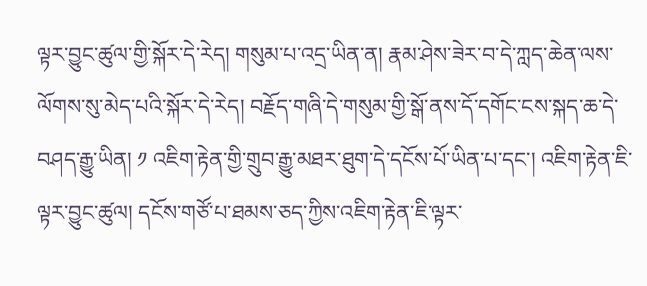ལྟར་བྱུང་ཚུལ་གྱི་སྐོར་དེ་རེད། གསུམ་པ་འདྲ་ཡིན་ན། རྣམ་ཤེས་ཟེར་བ་དེ་ཀླད་ཆེན་ལས་ལོགས་སུ་མེད་པའི་སྐོར་དེ་རེད། བརྗོད་གཞི་དེ་གསུམ་གྱི་སྒོ་ནས་དོ་དགོང་ངས་སྐད་ཆ་དེ་བཤད་རྒྱུ་ཡིན། ༡ འཇིག་རྟེན་གྱི་གྲུབ་རྒྱུ་མཐར་ཐུག་དེ་དངོས་པོ་ཡིན་པ་དང་། འཇིག་རྟེན་ཇི་ལྟར་བྱུང་ཚུལ། དངོས་གཙོ་པ་ཐམས་ཅད་ཀྱིས་འཇིག་རྟེན་ཇི་ལྟར་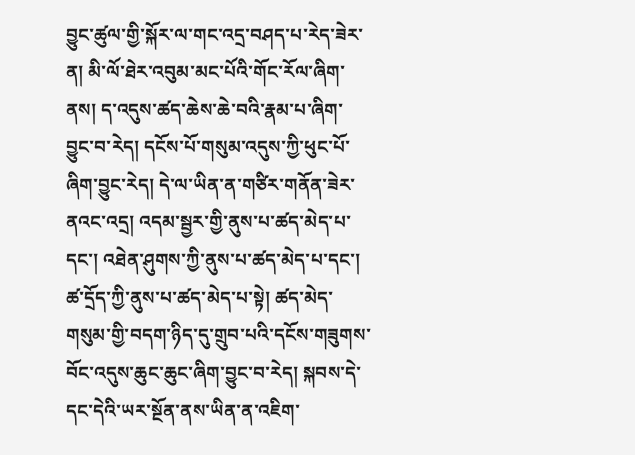བྱུང་ཚུལ་གྱི་སྐོར་ལ་གང་འདྲ་བཤད་པ་རེད་ཟེར་ན། མི་ལོ་ཐེར་འབུམ་མང་པོའི་གོང་རོལ་ཞིག་ནས། ད་འདུས་ཚད་ཆེས་ཆེ་བའི་རྣམ་པ་ཞིག་བྱུང་བ་རེད། དངོས་པོ་གསུམ་འདུས་ཀྱི་ཕུང་པོ་ཞིག་བྱུང་རེད། དེ་ལ་ཡིན་ན་གཙིར་གནོན་ཟེར་ནའང་འདྲ། འདམ་སྦྱར་གྱི་ནུས་པ་ཚད་མེད་པ་དང་། འཐེན་ཤུགས་ཀྱི་ནུས་པ་ཚད་མེད་པ་དང་། ཚ་དྲོད་ཀྱི་ནུས་པ་ཚད་མེད་པ་སྟེ། ཚད་མེད་གསུམ་གྱི་བདག་ཉིད་དུ་གྲུབ་པའི་དངོས་གཟུགས་བོང་འདུས་ཆུང་ཆུང་ཞིག་བྱུང་བ་རེད། སྐབས་དེ་དང་དེའི་ཡར་སྔོན་ནས་ཡིན་ན་འཇིག་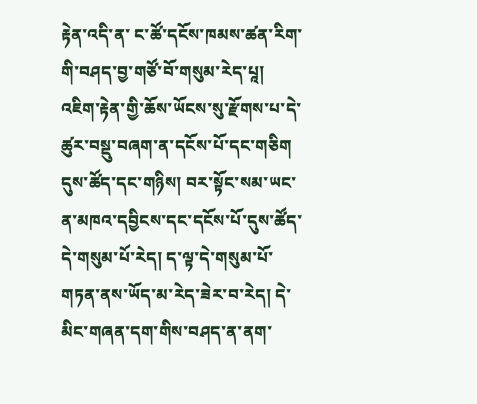རྟེན་འདི་ན་ ང་ཚོ་དངོས་ཁམས་ཚན་རིག་གི་བཤད་བྱ་གཙོ་བོ་གསུམ་རེད་པཱ། འཇིག་རྟེན་གྱི་ཆོས་ཡོངས་སུ་རྫོགས་པ་དེ་ཚུར་བསྡུ་བཞག་ན་དངོས་པོ་དང་གཅིག དུས་ཚོད་དང་གཉིས། བར་སྟོང་སམ་ཡང་ན་མཁའ་དབྱིངས་དང་དངོས་པོ་དུས་ཚོད་དེ་གསུམ་པོ་རེད། ད་ལྟ་དེ་གསུམ་པོ་གཏན་ནས་ཡོད་མ་རེད་ཟེར་བ་རེད། དེ་མིང་གཞན་དག་གིས་བཤད་ན་ནག་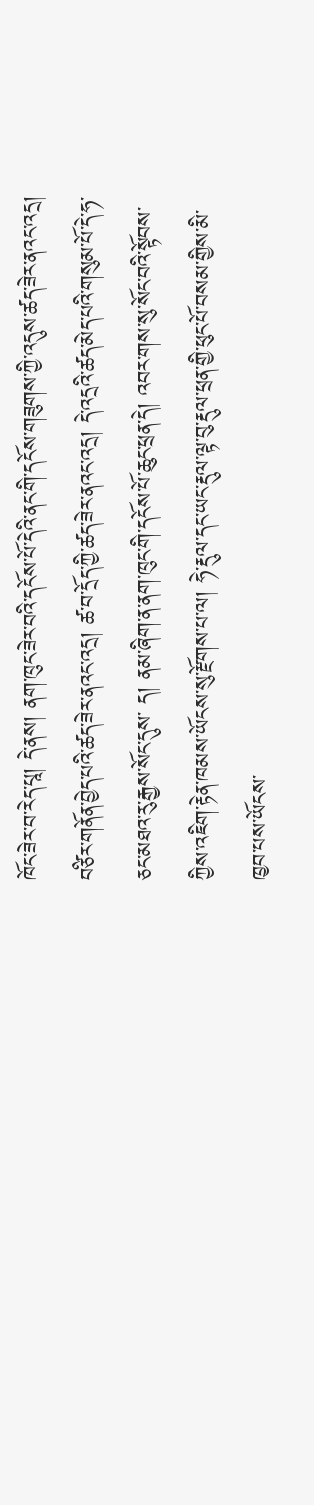ཁོང་ཟེར་བ་རེད་པཱ། དེ་ནས། ནག་ཁུང་ཟེར་བའི་དངོས་པོ་དེའི་ནང་གི་དངོས་གཟུགས་ཀྱི་འདུས་ཚད་ཟེར་ནའང་འདྲ། བཙིར་གནོན་བྱེད་པའི་ཚད་ཟེར་ནའང་འདྲ། ཚ་བ་དྲོད་ཀྱི་ཚད་ཟེར་ནའང་འདྲ། དེ་འདྲའི་ཚད་མེད་པའི་གསུམ་པོ་དེ་ཧ་ཅང་མཐའ་རུ་རྒྱས་སོང་དུས་ ད། ནམ་ཞིག་ན་ནག་ཁུང་གི་དངོས་པོ་ཆུང་ཕྲན་དེ། འབར་གས་སུ་སོང་བའི་སྟོབས་ཀྱིས་འཇིག་རྟེན་ཁམས་ཡོངས་སུ་རྫོགས་པ་ལ། ཧེ་རྡུལ་དང་ཡང་རྡུལ་ལྟ་བུ་རྡུལ་ཕྲན་གྱི་ཕུང་པོ་བསམ་གྱིས་མི་ཁྱབ་པས་ཡོངས་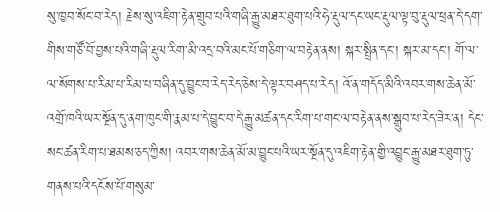སུ་ཁྱབ་སོང་བ་རེད། རྗེས་སུ་འཇིག་རྟེན་གྲུབ་པའི་གཞི་རྒྱུ་མཐར་ཐུག་པའི་ཧེ་རྡུལ་དང་ཡང་རྡུལ་ལྟ་བུ་རྡུལ་ཕྲན་དེ་དག་གིས་གཙོ་བོ་བྱས་པའི་གཞི་རྡུལ་རིག་མི་འདྲ་བའི་མང་པོ་གཅིག་ལ་བརྟེན་ནས། སྐར་སྤྲིན་དང་། སྐར་མ་དང་། གོ་ལ་ལ་སོགས་པ་རིམ་པ་རིམ་པ་བཞིན་དུ་བྱུང་བ་རེད་རེད་ཅེས་དེ་ལྟར་བཤད་པ་རེད། འོ་ན་གདོད་མིའི་འབར་གས་ཆེན་མོ་འགྲོ་ཁའི་ཡར་སྔོན་དུ་ནག་ཁུང་གི་རྣམ་པ་དེ་བྱུང་བ་དེ་རྒྱུ་མཚན་དང་རིག་པ་གང་ལ་བརྟེན་ནས་སྒྲུབ་པ་རེད་ཟེར་ན། དེང་སང་ཚན་རིག་པ་ཐམས་ཅད་ཀྱིས། འབར་གས་ཆེན་མོ་མ་བྱུང་པའི་ཡར་སྔོན་དུ་འཇིག་རྟེན་གྱི་འབྱུང་རྒྱུ་མཐར་ཐུག་ཏུ་གནས་པའི་དངོས་པོ་གསུམ་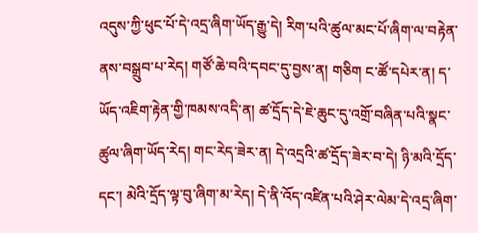འདུས་ཀྱི་ཕུང་པོ་དེ་འདྲ་ཞིག་ཡོད་རྒྱུ་དེ། རིག་པའི་ཚུལ་མང་པོ་ཞིག་ལ་བརྟེན་ནས་བསྒྲུབ་པ་རེད། གཙོ་ཆེ་བའི་དབང་དུ་བྱས་ན། གཅིག ང་ཚོ་དཔེར་ན། ད་ཡོད་འཇིག་རྟེན་གྱི་ཁམས་འདི་ན། ཚ་དྲོད་དེ་ཇེ་ཆུང་དུ་འགྲོ་བཞིན་པའི་སྣང་ཚུལ་ཞིག་ཡོད་རེད། གང་རེད་ཟེར་ན། དེ་འདྲའི་ཚ་དྲོད་ཟེར་བ་དེ། ཉི་མའི་དྲོད་དང་། མེའི་དྲོད་ལྟ་བུ་ཞིག་མ་རེད། དེ་ནི་འོད་འཛིན་པའི་ཤེར་ལེམ་དེ་འདྲ་ཞིག་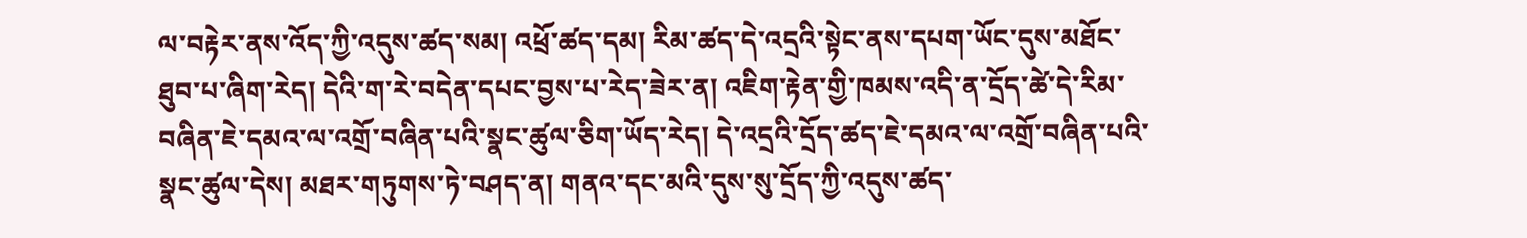ལ་བརྟེར་ནས་འོད་ཀྱི་འདུས་ཚད་སམ། འཕྲོ་ཚད་དམ། རིམ་ཚད་དེ་འདྲའི་སྟེང་ནས་དཔག་ཡོང་དུས་མཐོང་ཐུབ་པ་ཞིག་རེད། དེའི་ག་རེ་བདེན་དཔང་བྱས་པ་རེད་ཟེར་ན། འཇིག་རྟེན་གྱི་ཁམས་འདི་ན་དྲོད་ཚེ་དེ་རིམ་བཞིན་ཇེ་དམའ་ལ་འགྲོ་བཞིན་པའི་སྣང་ཚུལ་ཅིག་ཡོད་རེད། དེ་འདྲའི་དྲོད་ཚད་ཇེ་དམའ་ལ་འགྲོ་བཞིན་པའི་སྣང་ཚུལ་དེས། མཐར་གཏུགས་ཏེ་བཤད་ན། གནའ་དང་མའི་དུས་སུ་དྲོད་ཀྱི་འདུས་ཚད་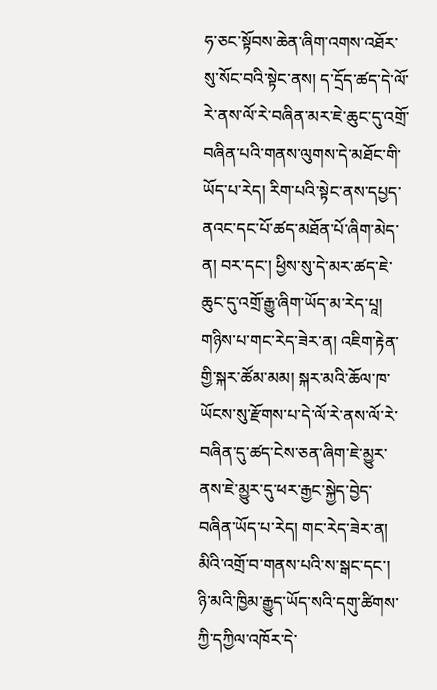ཧ་ཅང་སྟོབས་ཆེན་ཞིག་འགས་འཐོར་སུ་སོང་བའི་སྟེང་ནས། ད་དྲོད་ཚད་དེ་ལོ་རེ་ནས་ལོ་རེ་བཞིན་མར་ཇེ་ཆུང་དུ་འགྲོ་བཞིན་པའི་གནས་ལུགས་དེ་མཐོང་གི་ཡོད་པ་རེད། རིག་པའི་སྟེང་ནས་དཔྱད་ནའང་དང་པོ་ཚད་མཐོན་པོ་ཞིག་མེད་ན། བར་དང་། ཕྱིས་སུ་དེ་མར་ཚད་ཇེ་ཆུང་དུ་འགྲོ་རྒྱུ་ཞིག་ཡོད་མ་རེད་པཱ། གཉིས་པ་གང་རེད་ཟེར་ན། འཇིག་རྟེན་གྱི་སྐར་ཚོམ་མམ། སྐར་མའི་ཆོལ་ཁ་ཡོངས་སུ་རྫོགས་པ་དེ་ལོ་རེ་ནས་ལོ་རེ་བཞིན་དུ་ཚད་ངེས་ཅན་ཞིག་ཇེ་མྱུར་ནས་ཇེ་མྱུར་དུ་ཕར་རྒྱང་སྐྱེད་བྱེད་བཞིན་ཡོད་པ་རེད། གང་རེད་ཟེར་ན། མིའི་འགྲོ་བ་གནས་པའི་ས་སྒང་དང་། ཉི་མའི་ཁྱིམ་རྒྱུད་ཡོད་སའི་དགུ་ཚིགས་ཀྱི་དཀྱིལ་འཁོར་དེ་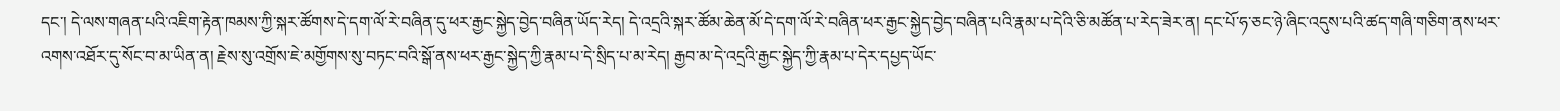དང་། དེ་ལས་གཞན་པའི་འཇིག་རྟེན་ཁམས་ཀྱི་སྐར་ཚོགས་དེ་དག་ལོ་རེ་བཞིན་དུ་ཕར་རྒྱང་སྐྱེད་བྱེད་བཞིན་ཡོད་རེད། དེ་འདྲའི་སྐར་ཚོམ་ཆེན་མོ་དེ་དག་ལོ་རེ་བཞིན་ཕར་རྒྱང་སྐྱེད་བྱེད་བཞིན་པའི་རྣམ་པ་དེའི་ཅི་མཚོན་པ་རེད་ཟེར་ན། དང་པོ་ཧ་ཅང་ཉེ་ཞིང་འདུས་པའི་ཚད་གཞི་གཅིག་ནས་ཕར་འགས་འཐོར་དུ་སོང་བ་མ་ཡིན་ན། རྗེས་སུ་འགྲོས་ཇེ་མགྱོགས་སུ་བཏང་བའི་སྒོ་ནས་ཕར་རྒྱང་སྐྱེད་ཀྱི་རྣམ་པ་དེ་སྲིད་པ་མ་རེད། རྒྱབ་མ་དེ་འདྲའི་རྒྱང་སྐྱེད་ཀྱི་རྣམ་པ་དེར་དཔྱད་ཡོང་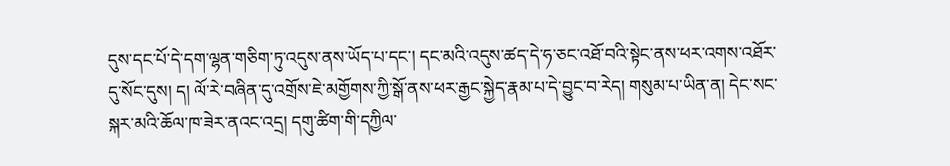དུས་དང་པོ་དེ་དག་ལྷན་གཅིག་ཏུ་འདུས་ནས་ཡོད་པ་དང་། དང་མའི་འདུས་ཚད་དེ་ཧ་ཅང་འཐོ་བའི་སྟེང་ནས་ཕར་འགས་འཐོར་དུ་སོང་དུས། ད། ལོ་རེ་བཞིན་དུ་འགྲོས་ཇེ་མགྱོགས་ཀྱི་སྒོ་ནས་ཕར་རྒྱང་སྐྱེད་རྣམ་པ་དེ་བྱུང་བ་རེད། གསུམ་པ་ཡིན་ན། དེང་སང་སྐར་མའི་ཆོལ་ཁ་ཟེར་ནའང་འདྲ། དགུ་ཚིག་གི་དཀྱིལ་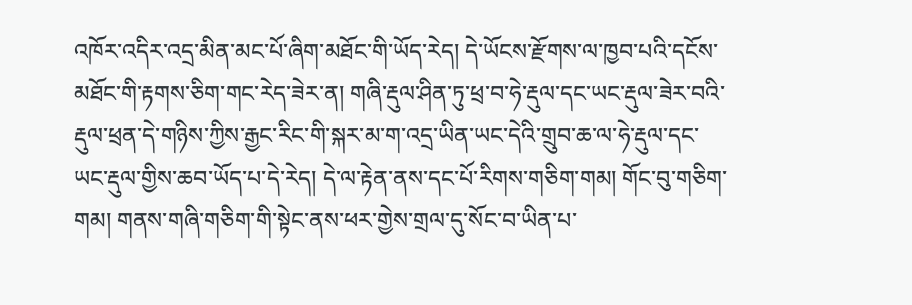འཁོར་འདིར་འདྲ་མིན་མང་པོ་ཞིག་མཐོང་གི་ཡོད་རེད། དེ་ཡོངས་རྫོགས་ལ་ཁྱབ་པའི་དངོས་མཐོང་གི་རྟགས་ཅིག་གང་རེད་ཟེར་ན། གཞི་རྡུལ་ཤིན་ཏུ་ཕྲ་བ་ཧེ་རྡུལ་དང་ཡང་རྡུལ་ཟེར་བའི་རྡུལ་ཕྲན་དེ་གཉིས་ཀྱིས་རྒྱང་རིང་གི་སྐར་མ་ག་འདྲ་ཡིན་ཡང་དེའི་གྲུབ་ཆ་ལ་ཧེ་རྡུལ་དང་ཡང་རྡུལ་གྱིས་ཆབ་ཡོད་པ་དེ་རེད། དེ་ལ་རྟེན་ནས་དང་པོ་རིགས་གཅིག་གམ། གོང་བུ་གཅིག་གམ། གནས་གཞི་གཅིག་གི་སྟེང་ནས་ཕར་གྱེས་གྲལ་དུ་སོང་བ་ཡིན་པ་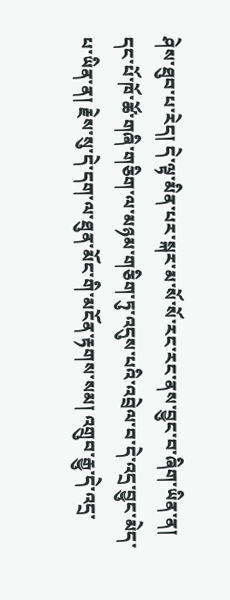ཤེས་ཐུབ་པ་རེད། དེ་ལྟ་མིན་པར་སྐར་མ་སོ་སོ་རང་རང་ནས་བྱུང་བ་ཞིག་ཡིན་ན། དང་པོ་ཁོ་ཚོ་གཞི་གཅིག་ལ་མཉམ་གཅིག་ཏུ་འདུས་པའི་འབྲེལ་བ་དེ་འདྲ་བྱུང་མེད་པ་ཡིན་ན། རྗེས་སུ་དེ་དག་ལ་ཐུན་མོང་གི་མངོན་རྟགས་སམ། འགྲུབ་རྒྱུ་དེ་འདྲ་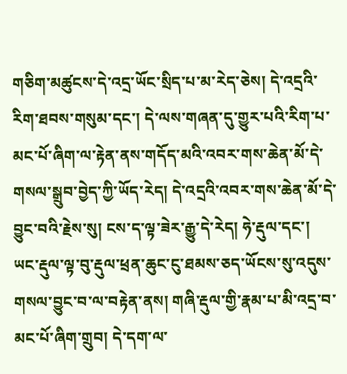གཅིག་མཚུངས་དེ་འདྲ་ཡོང་སྲིད་པ་མ་རེད་ཅེས། དེ་འདྲའི་རིག་ཐབས་གསུམ་དང་། དེ་ལས་གཞན་དུ་གྱུར་པའི་རིག་པ་མང་པོ་ཞིག་ལ་རྟེན་ནས་གདོད་མའི་འབར་གས་ཆེན་མོ་དེ་གསལ་སྒྲུབ་བྱེད་ཀྱི་ཡོད་རེད། དེ་འདྲའི་འབར་གས་ཆེན་མོ་དེ་བྱུང་བའི་རྗེས་སུ། ངས་ད་ལྟ་ཟེར་རྒྱུ་དེ་རེད། ཧེ་རྡུལ་དང་། ཡང་རྡུལ་ལྟ་བུ་རྡུལ་ཕྲན་ཆུང་ངུ་ཐམས་ཅད་ཡོངས་སུ་འདུས་གསལ་བྱུང་བ་ལ་བརྟེན་ནས། གཞི་རྡུལ་གྱི་རྣམ་པ་མི་འདྲ་བ་མང་པོ་ཞིག་གྲུབ། དེ་དག་ལ་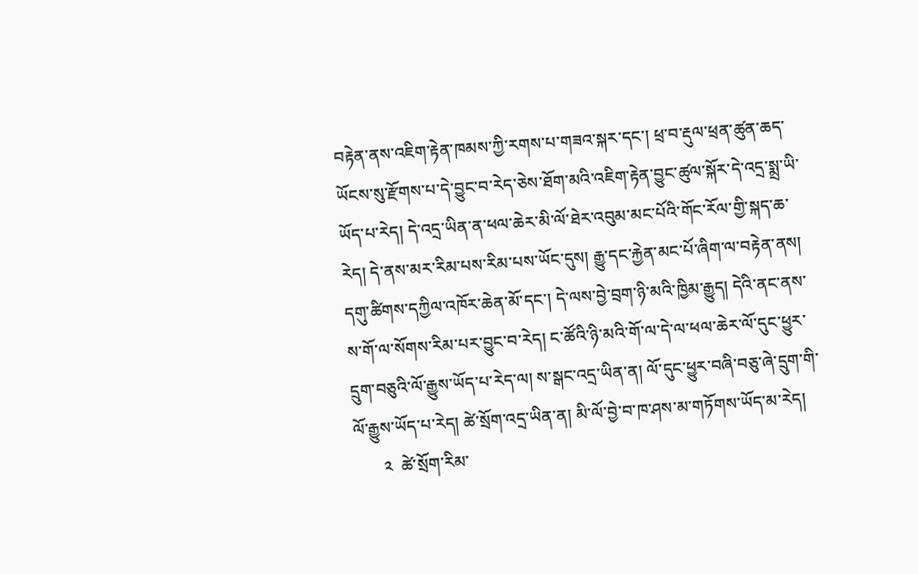བརྟེན་ནས་འཇིག་རྟེན་ཁམས་ཀྱི་རགས་པ་གཟའ་སྐར་དང་། ཕྲ་བ་རྡུལ་ཕྲན་ཚུན་ཆད་ཡོངས་སུ་རྫོགས་པ་དེ་བྱུང་བ་རེད་ཅེས་ཐོག་མའི་འཇིག་རྟེན་བྱུང་ཚུལ་སྐོར་དེ་འདྲ་སྨྲ་ཡི་ཡོད་པ་རེད། དེ་འདྲ་ཡིན་ན་ཕལ་ཆེར་མི་ལོ་ཐེར་འབུམ་མང་པོའི་གོང་རོལ་གྱི་སྐད་ཆ་རེད། དེ་ནས་མར་རིམ་པས་རིམ་པས་ཡོང་དུས། རྒྱུ་དང་རྐྱེན་མང་པོ་ཞིག་ལ་བརྟེན་ནས། དགུ་ཚིགས་དཀྱིལ་འཁོར་ཆེན་མོ་དང་། དེ་ལས་བྱེ་བྲག་ཉི་མའི་ཁྱིམ་རྒྱུད། དེའི་ནང་ནས་ས་གོ་ལ་སོགས་རིམ་པར་བྱུང་བ་རེད། ང་ཚོའི་ཉི་མའི་གོ་ལ་དེ་ལ་ཕལ་ཆེར་ལོ་དུང་ཕྱུར་དྲུག་བཅུའི་ལོ་རྒྱུས་ཡོད་པ་རེད་ལ། ས་སྒང་འདྲ་ཡིན་ན། ལོ་དུང་ཕྱུར་བཞི་བཅུ་ཞེ་དྲུག་གི་ལོ་རྒྱུས་ཡོད་པ་རེད། ཚེ་སྲོག་འདྲ་ཡིན་ན། མི་ལོ་བྱེ་བ་ཁ་ཤས་མ་གཏོགས་ཡོད་མ་རེད།
       ༢  ཚེ་སྲོག་རིམ་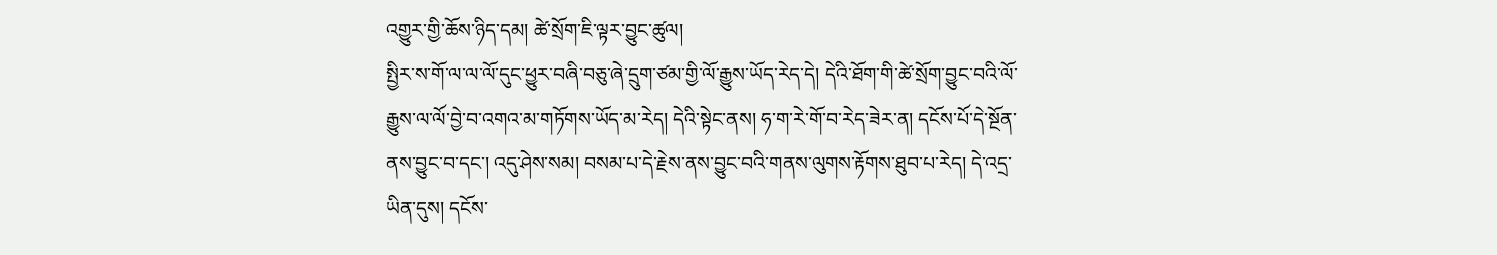འགྱུར་གྱི་ཆོས་ཉིད་དམ། ཚེ་སྲོག་ཇི་ལྟར་བྱུང་ཚུལ།
སྤྱིར་ས་གོ་ལ་ལ་ལོ་དུང་ཕྱུར་བཞི་བཅུ་ཞེ་དྲུག་ཙམ་གྱི་ལོ་རྒྱུས་ཡོད་རེད་དེ། དེའི་ཐོག་གི་ཚེ་སྲོག་བྱུང་བའི་ལོ་རྒྱུས་ལ་ལོ་བྱེ་བ་འགའ་མ་གཏོགས་ཡོད་མ་རེད། དེའི་སྟེང་ནས། ཧ་ག་རེ་གོ་བ་རེད་ཟེར་ན། དངོས་པོ་དེ་སྔོན་ནས་བྱུང་བ་དང་། འདུ་ཤེས་སམ། བསམ་པ་དེ་རྗེས་ནས་བྱུང་བའི་གནས་ལུགས་རྟོགས་ཐུབ་པ་རེད། དེ་འདྲ་ཡིན་དུས། དངོས་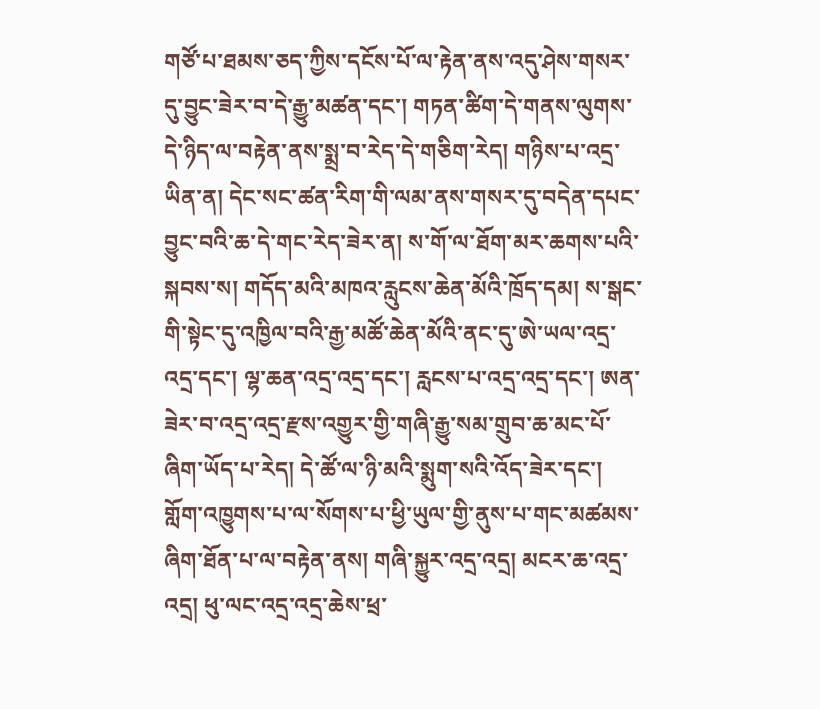གཙོ་པ་ཐམས་ཅད་ཀྱིས་དངོས་པོ་ལ་རྟེན་ནས་འདུ་ཤེས་གསར་དུ་བྱུང་ཟེར་བ་དེ་རྒྱུ་མཚན་དང་། གཏན་ཚིག་དེ་གནས་ལུགས་དེ་ཉིད་ལ་བརྟེན་ནས་སྨྲ་བ་རེད་དེ་གཅིག་རེད། གཉིས་པ་འདྲ་ཡིན་ན། དེང་སང་ཚན་རིག་གི་ལམ་ནས་གསར་དུ་བདེན་དཔང་བྱུང་བའི་ཆ་དེ་གང་རེད་ཟེར་ན། ས་གོ་ལ་ཐོག་མར་ཆགས་པའི་སྐབས་ས། གདོད་མའི་མཁའ་རླུངས་ཆེན་མོའི་ཁྲོད་དམ། ས་སྒང་གི་སྟེང་དུ་འཁྱིལ་བའི་རྒྱ་མཚོ་ཆེན་མོའི་ནང་དུ་ཨེ་ཡལ་འདྲ་འདྲ་དང་། ལྷ་ཆན་འདྲ་འདྲ་དང་། རླངས་པ་འདྲ་འདྲ་དང་། ཨན་ཟེར་བ་འདྲ་འདྲ་རྫས་འགྱུར་གྱི་གཞི་རྒྱུ་སམ་གྲུབ་ཆ་མང་པོ་ཞིག་ཡོད་པ་རེད། དེ་ཚོ་ལ་ཉི་མའི་སྨུག་སའི་འོད་ཟེར་དང་། གློག་འཁྱུགས་པ་ལ་སོགས་པ་ཕྱི་ཡུལ་གྱི་ནུས་པ་གང་མཚམས་ཞིག་ཐོན་པ་ལ་བརྟེན་ནས། གཞི་སྐྱུར་འདྲ་འདྲ། མངར་ཆ་འདྲ་འདྲ། ཕུ་ལང་འདྲ་འདྲ་ཆེས་ཕྲ་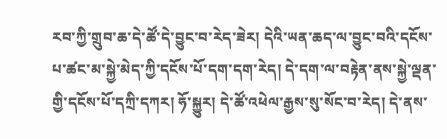རབ་ཀྱི་གྲུབ་ཆ་དེ་ཚོ་དེ་བྱུང་བ་རེད་ཟེར། དེའི་ཡན་ཆད་ལ་བྱུང་བའི་དངོས་པ་ཚང་མ་སྐྱེ་མེད་ཀྱི་དངོས་པོ་དག་དག་རེད། དེ་དག་ལ་བརྟེན་ནས་སྐྱེ་ལྡན་གྱི་དངོས་པོ་དཀྲི་དཀར། ཧོ་སྐྱུར། དེ་ཚོ་འཕེལ་རྒྱས་སུ་སོང་བ་རེད། དེ་ནས་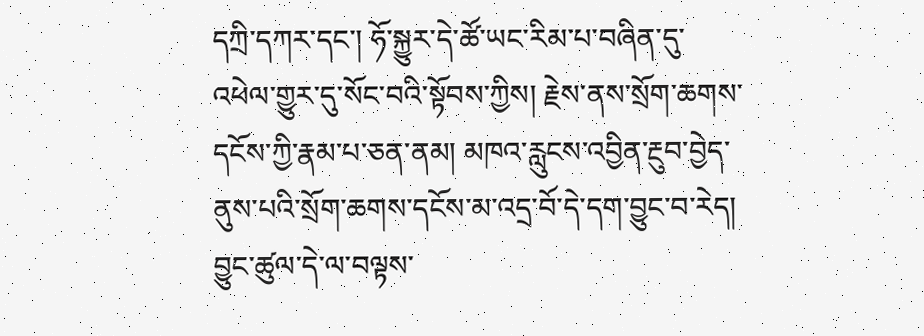དཀྲི་དཀར་དང་། ཧོ་སྐྱུར་དེ་ཚོ་ཡང་རིམ་པ་བཞིན་དུ་འཕེལ་གྱུར་དུ་སོང་བའི་སྟོབས་ཀྱིས། རྗེས་ནས་སྲོག་ཆགས་དངོས་ཀྱི་རྣམ་པ་ཅན་ནམ། མཁའ་རླུངས་འབྱིན་རྔུབ་བྱེད་ནུས་པའི་སྲོག་ཆགས་དངོས་མ་འདྲ་བོ་དེ་དག་བྱུང་བ་རེད། བྱུང་ཚུལ་དེ་ལ་བལྟས་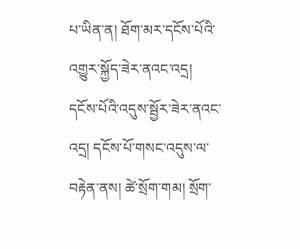པ་ཡིན་ན། ཐོག་མར་དངོས་པོའི་འགྱུར་སྐྱོད་ཟེར་ནའང་འདྲ། དངོས་པོའི་འདུས་སྦྱོར་ཟེར་ནའང་འདྲ། དངོས་པོ་གསང་འདུས་ལ་བརྟེན་ནས། ཚེ་སྲོག་གམ། སྲོག་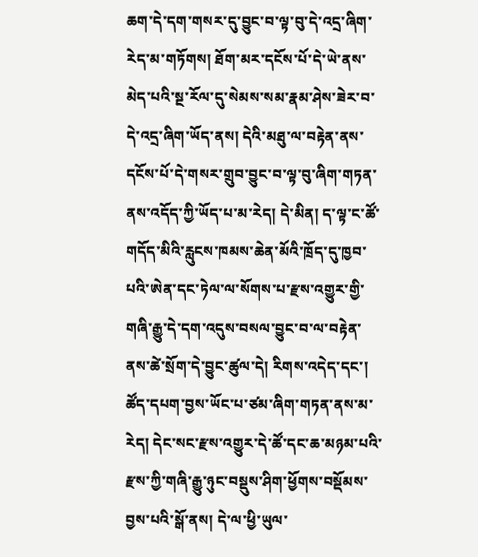ཆག་དེ་དག་གསར་དུ་བྱུང་བ་ལྟ་བུ་དེ་འདྲ་ཞིག་རེད་མ་གཏོགས། ཐོག་མར་དངོས་པོ་དེ་ཡེ་ནས་མེད་པའི་སྔ་རོལ་དུ་སེམས་སམ་རྣམ་ཤེས་ཟེར་བ་དེ་འདྲ་ཞིག་ཡོད་ནས། དེའི་མཐུ་ལ་བརྟེན་ནས་དངོས་པོ་དེ་གསར་གྲུབ་བྱུང་བ་ལྟ་བུ་ཞིག་གཏན་ནས་འདོད་ཀྱི་ཡོད་པ་མ་རེད། དེ་མིན། ད་ལྟ་ང་ཚོ་གདོད་མིའི་རླུངས་ཁམས་ཆེན་མོའི་ཁྲོད་དུ་ཁྱབ་པའི་ཨེན་དང་ཏེལ་ལ་སོགས་པ་རྫས་འགྱུར་གྱི་གཞི་རྒྱུ་དེ་དག་འདུས་བསལ་བྱུང་བ་ལ་བརྟེན་ནས་ཚེ་སྲོག་དེ་བྱུང་ཚུལ་དེ། རིགས་འདེད་དང་། ཚོད་དཔག་བྱས་ཡོང་པ་ཙམ་ཞིག་གཏན་ནས་མ་རེད། དེང་སང་རྫས་འགྱུར་དེ་ཚོ་དང་ཆ་མཉམ་པའི་རྫས་ཀྱི་གཞི་རྒྱུ་ཉུང་བསྡུས་ཤིག་ཕྱོགས་བསྡོམས་བྱས་པའི་སྒོ་ནས། དེ་ལ་ཕྱི་ཡུལ་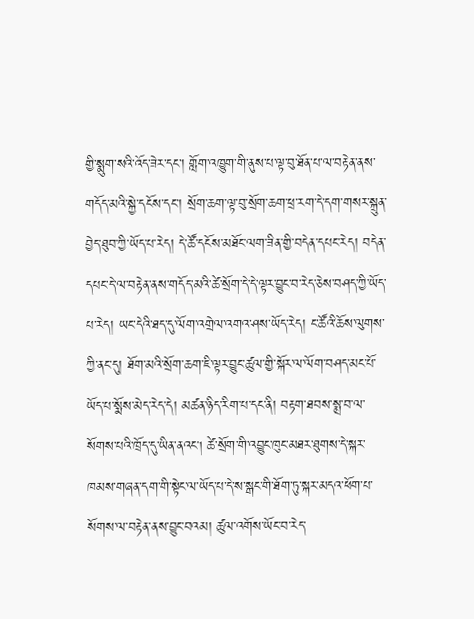གྱི་སྨུག་སའི་འོད་ཟེར་དང་། གློག་འཁྱུག་གི་ནུས་པ་ལྟ་བུ་ཐོན་པ་ལ་བརྟེན་ནས་གདོད་མའི་སྐྱེ་དངོས་དང་། སྲོག་ཆག་ལྟ་བུ་སྲོག་ཆག་ཕྲ་རག་དེ་དག་གསར་སྐྲུན་བྱེད་ཐུབ་ཀྱི་ཡོད་པ་རེད། དེ་ཚོ་དངོས་མཐོང་ལག་ཟིན་གྱི་བདེན་དཔང་རེད། བདེན་དཔང་དེ་ལ་བརྟེན་ནས་གདོད་མའི་ཚེ་སྲོག་དེ་དེ་ལྟར་བྱུང་བ་རེད་ཅེས་བཤད་ཀྱི་ཡོད་པ་རེད། ཡང་དེའི་ཐད་དུ་ལོག་འགྲེལ་འགའ་ཤས་ཡོད་རེད། ང་ཚོའི་ཆོས་ལུགས་ཀྱི་ནང་དུ། ཐོག་མའི་སྲོག་ཆག་ཇི་ལྟར་བྱུང་ཚུལ་གྱི་སྐོར་ལ་ལོག་བཤད་མང་པོ་ཡོད་པ་སྨོས་མེད་རེད་དེ། མཚན་ཉིད་རིག་པ་དང་ནི། བརྟག་ཐབས་སྨྲ་བ་ལ་སོགས་པའི་ཁྲོད་དུ་ཡིན་ནའང། ཚེ་སྲོག་གི་འབྱུང་ཁུང་མཐར་ཐུགས་དེ་སྐར་ཁམས་གཞན་དག་གི་སྟེང་ལ་ཡོད་པ་དེ་ས་སྒང་གི་ཐོག་ཏུ་སྐར་མདའ་ཕོག་པ་སོགས་ལ་བརྟེན་ནས་བྱུང་བའམ། ཚུལ་འགོས་ཡོང་བ་རེད་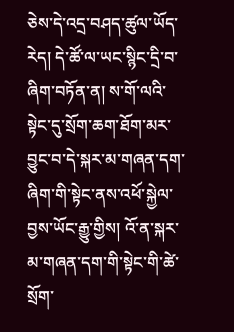ཅེས་དེ་འདྲ་བཤད་ཚུལ་ཡོད་རེད། དེ་ཚོ་ལ་ཡང་སྙིང་དྲི་བ་ཞིག་བཏོན་ན། ས་གོ་ལའི་སྟེང་དུ་སྲོག་ཆག་ཐོག་མར་བྱུང་བ་དེ་སྐར་མ་གཞན་དག་ཞིག་གི་སྟེང་ནས་འཕོ་སྐྱེལ་བྱས་ཡོང་རྒྱུ་གྱིས། འོ་ན་སྐར་མ་གཞན་དག་གི་སྟེང་གི་ཚེ་སྲོག་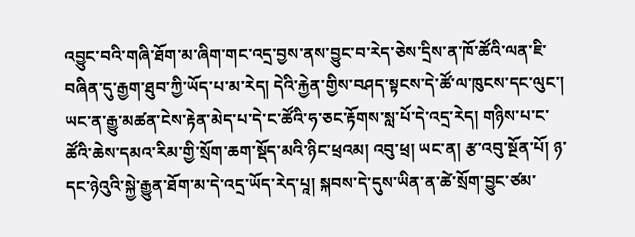འབྱུང་བའི་གཞི་ཐོག་མ་ཞིག་གང་འདྲ་བྱས་ནས་བྱུང་བ་རེད་ཅེས་དྲིས་ན་ཁོ་ཚོའི་ལན་ཇི་བཞིན་དུ་རྒྱག་ཐུབ་ཀྱི་ཡོད་པ་མ་རེད། དེའི་རྐྱེན་གྱིས་བཤད་སྟངས་དེ་ཚོ་ལ་ཁུངས་དང་ལུང་། ཡང་ན་རྒྱུ་མཚན་ངེས་རྟེན་མེད་པ་དེ་ང་ཚོའི་ཧ་ཅང་རྟོགས་སླ་པོ་དེ་འདྲ་རེད། གཉིས་པ་ང་ཚོའི་ཆེས་དམའ་རིམ་གྱི་སྲོག་ཆག་སྡོད་མའི་ཉིང་ཕྲའམ། འབུ་ཕྲ། ཡང་ན། རྩ་འབུ་སྔོན་པོ། ཉ་དང་ཉེའུའི་སྐྱེ་རྒྱུན་ཐོག་མ་དེ་འདྲ་ཡོད་རེད་པཱ། སྐབས་དེ་དུས་ཡིན་ན་ཚེ་སྲོག་བྱུང་ཙམ་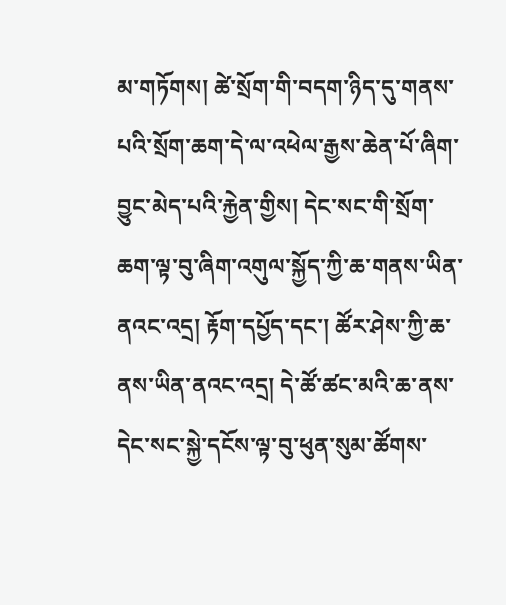མ་གཏོགས། ཚེ་སྲོག་གི་བདག་ཉིད་དུ་གནས་པའི་སྲོག་ཆག་དེ་ལ་འཕེལ་རྒྱས་ཆེན་པོ་ཞིག་བྱུང་མེད་པའི་རྐྱེན་གྱིས། དེང་སང་གི་སྲོག་ཆག་ལྟ་བུ་ཞིག་འགུལ་སྐྱོད་ཀྱི་ཆ་གནས་ཡིན་ནའང་འདྲ། རྟོག་དཔྱོད་དང་། ཚོར་ཤེས་ཀྱི་ཆ་ནས་ཡིན་ནའང་འདྲ། དེ་ཚོ་ཚང་མའི་ཆ་ནས་དེང་སང་སྐྱེ་དངོས་ལྟ་བུ་ཕུན་སུམ་ཚོགས་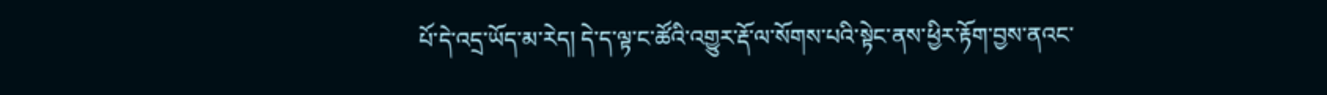པོ་དེ་འདྲ་ཡོད་མ་རེད། དེ་ད་ལྟ་ང་ཚོའི་འགྱུར་རྡོ་ལ་སོགས་པའི་སྟེང་ནས་ཕྱིར་རྟོག་བྱས་ནའང་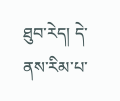ཐུབ་རེད། དེ་ནས་རིམ་པ་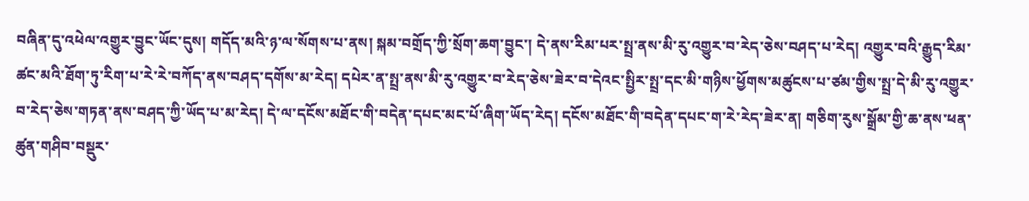བཞིན་དུ་འཕེལ་འགྱུར་བྱུང་ཡོང་དུས། གདོད་མའི་ཉ་ལ་སོགས་པ་ནས། སྐམ་བགྲོད་ཀྱི་སྲོག་ཆག་བྱུང་། དེ་ནས་རིམ་པར་སྤྲ་ནས་མི་རུ་འགྱུར་བ་རེད་ཅེས་བཤད་པ་རེད། འགྱུར་བའི་རྒྱུད་རིམ་ཚང་མའི་ཐོག་ཏུ་རིག་པ་རེ་རེ་བཀོད་ནས་བཤད་དགོས་མ་རེད། དཔེར་ན་སྤྲ་ནས་མི་རུ་འགྱུར་བ་རེད་ཅེས་ཟེར་བ་དེའང་སྤྱིར་སྤྲ་དང་མི་གཉིས་ཕྱོགས་མཚུངས་པ་ཙམ་གྱིས་སྤྲ་དེ་མི་རུ་འགྱུར་བ་རེད་ཅེས་གཏན་ནས་བཤད་ཀྱི་ཡོད་པ་མ་རེད། དེ་ལ་དངོས་མཐོང་གི་བདེན་དཔང་མང་པོ་ཞིག་ཡོད་རེད། དངོས་མཐོང་གི་བདེན་དཔང་ག་རེ་རེད་ཟེར་ན། གཅིག་རུས་སྒྲོམ་གྱི་ཆ་ནས་ཕན་ཚུན་གཤིབ་བསྡུར་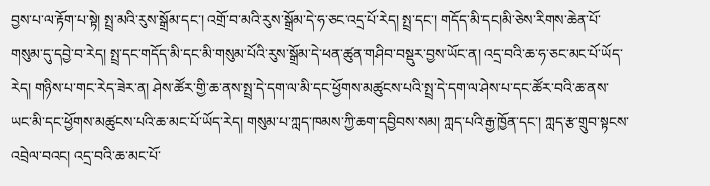བྱས་པ་ལ་རྟོག་པ་སྟེ། སྤྲ་མའི་རུས་སྒྲོམ་དང་། འགྲོ་བ་མའི་རུས་སྒྲོམ་དེ་ཧ་ཅང་འདྲ་པོ་རེད། སྤྲ་དང་། གདོད་མི་དང།མི་ཅེས་རིགས་ཆེན་པོ་གསུམ་དུ་དབྱེ་བ་རེད། སྤྲ་དང་གདོད་མི་དང་མི་གསུམ་པོའི་རུས་སྒྲོམ་དེ་ཕན་ཚུན་གཤིབ་བསྡུར་བྱས་ཡོང་ན། འདྲ་བའི་ཆ་ཧ་ཅང་མང་པོ་ཡོད་རེད། གཉིས་པ་གང་རེད་ཟེར་ན། ཤེས་ཚོར་གྱི་ཆ་ནས་སྤྲ་དེ་དག་ལ་མི་དང་ཕྱོགས་མཚུངས་པའི་སྤྲ་དེ་དག་ལ་ཤེས་པ་དང་ཚོར་བའི་ཆ་ནས་ཡང་མི་དང་ཕྱོགས་མཚུངས་པའི་ཆ་མང་པོ་ཡོད་རེད། གསུམ་པ་ཀླད་ཁམས་ཀྱི་ཆག་དབྱིབས་སམ། ཀླད་པའི་རྒྱ་ཁྱོན་དང་། ཀླད་རྩ་གྲུབ་སྟངས་འབྲེལ་བའང། འདྲ་བའི་ཆ་མང་པོ་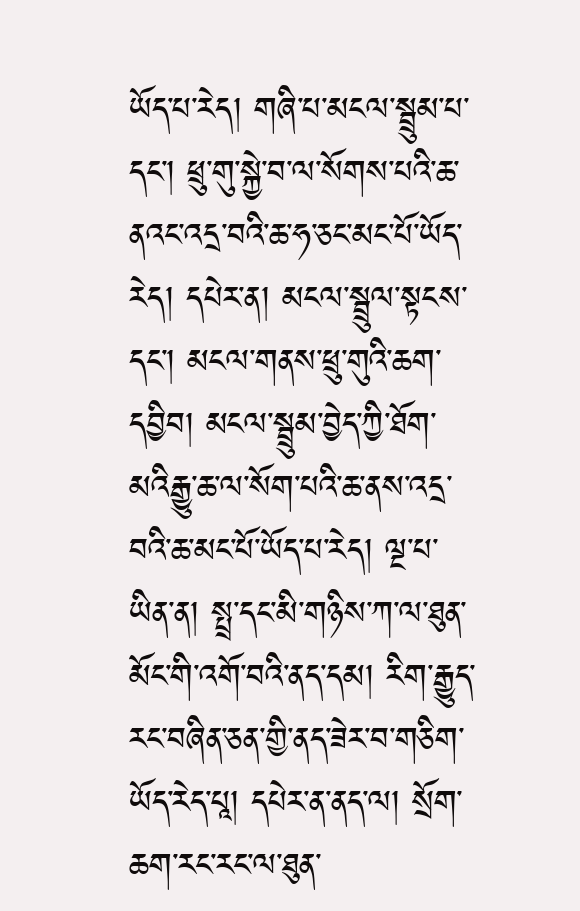ཡོད་པ་རེད། གཞི་པ་མངལ་སྦྲུམ་པ་དང་། ཕྲུ་གུ་སྐྱེ་བ་ལ་སོགས་པའི་ཆ་ནའང་འདྲ་བའི་ཆ་ཧ་ཅང་མང་པོ་ཡོད་རེད། དཔེར་ན། མངལ་སྦྲུལ་སྟངས་དང་། མངལ་གནས་ཕྲུ་གུའི་ཆག་དབྱིབ། མངལ་སྦྲུམ་བྱེད་ཀྱི་ཐོག་མའིརྒྱུ་ཆ་ལ་སོག་པའི་ཆ་ནས་འདྲ་བའི་ཆ་མང་པོ་ཡོད་པ་རེད། ལྔ་པ་ཡིན་ན། སྤྲ་དང་མི་གཉིས་ཀ་ལ་ཐུན་མོང་གི་འགོ་བའི་ནད་དམ། རིག་རྒྱུད་རང་བཞིན་ཅན་གྱི་ནད་ཟེར་བ་གཅིག་ཡོད་རེད་པཱ། དཔེར་ན་ནད་ལ། སྲོག་ཆག་རང་རང་ལ་ཐུན་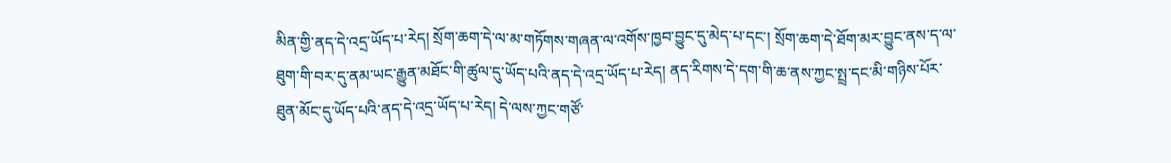མིན་གྱི་ནད་དེ་འདྲ་ཡོད་པ་རེད། སྲོག་ཆག་དེ་ལ་མ་གཏོགས་གཞན་ལ་འགོས་ཁྱབ་བྱུང་དུ་མེད་པ་དང་། སྲོག་ཆག་དེ་ཐོག་མར་བྱུང་ནས་ད་ལ་ཐུག་གི་བར་དུ་ནམ་ཡང་རྒྱུན་མཐོང་གི་ཚུལ་དུ་ཡོད་པའི་ནད་དེ་འདྲ་ཡོད་པ་རེད། ནད་རིགས་དེ་དག་གི་ཆ་ནས་ཀྱང་སྤྲ་དང་མི་གཉིས་པོར་ཐུན་མོང་དུ་ཡོད་པའི་ནད་དེ་འདྲ་ཡོད་པ་རེད། དེ་ལས་ཀྱང་གཙོ་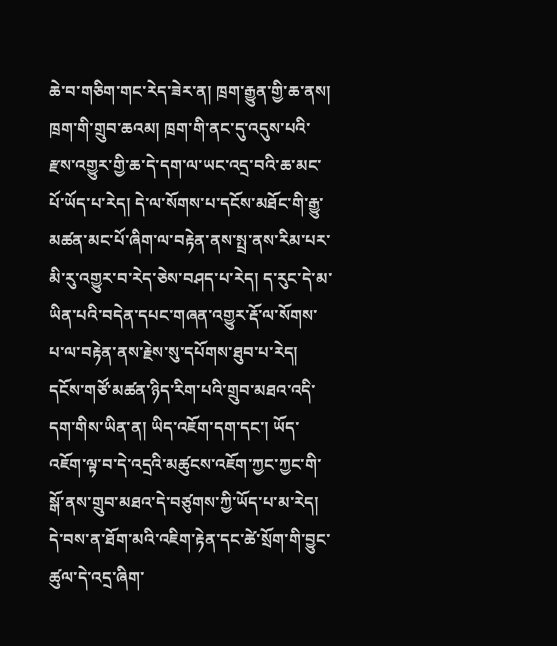ཆེ་བ་གཅིག་གང་རེད་ཟེར་ན། ཁྲག་རྒྱུན་གྱི་ཆ་ནས། ཁྲག་གི་གྲུབ་ཆའམ། ཁྲག་གི་ནང་དུ་འདུས་པའི་རྫས་འགྱུར་གྱི་ཆ་དེ་དག་ལ་ཡང་འདྲ་བའི་ཆ་མང་པོ་ཡོད་པ་རེད། དེ་ལ་སོགས་པ་དངོས་མཐོང་གི་རྒྱུ་མཚན་མང་པོ་ཞིག་ལ་བརྟེན་ནས་སྤྲ་ནས་རིམ་པར་མི་རུ་འགྱུར་བ་རེད་ཅེས་བཤད་པ་རེད། ད་རུང་དེ་མ་ཡིན་པའི་བདེན་དཔང་གཞན་འགྱུར་རྡོ་ལ་སོགས་པ་ལ་བརྟེན་ནས་རྗེས་སུ་དཔོགས་ཐུབ་པ་རེད། དངོས་གཙོ་མཚན་ཉིད་རིག་པའི་གྲུབ་མཐའ་འདི་དག་གིས་ཡིན་ན། ཡིད་འཇོག་དག་དང་། ཡོད་འཇོག་ལྟ་བ་དེ་འདྲའི་མཚུངས་འཇོག་ཀྱང་ཀྱང་གི་སྒོ་ནས་གྲུབ་མཐའ་དེ་བཙུགས་ཀྱི་ཡོད་པ་མ་རེད། དེ་བས་ན་ཐོག་མའི་འཇིག་རྟེན་དང་ཚེ་སྲོག་གི་བྱུང་ཚུལ་དེ་འདྲ་ཞིག་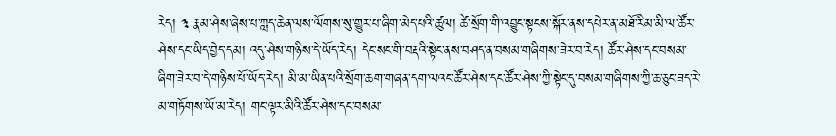རེད། ༣ རྣམ་ཤེས་ཞེས་པ་ཀླད་ཆེན་ལས་ལོགས་སུ་གྱུར་པ་ཞིག་མེད་པའི་ཚུལ། ཚེ་སྲོག་གི་འབྱུང་སྟངས་སྐོར་ནས་དཔེར་ན་མཐོ་རིམ་མི་ལ་ཚོར་ཤེས་དང་ཡིད་བྱེད་དམ། འདུ་ཤེས་གཉིས་དེ་ཡོད་རེད། དེང་སང་གི་བརྡའི་སྟེང་ནས་བཤད་ན་བསམ་གཞིགས་ཟེར་བ་རེད། ཚོར་ཤེས་དང་བསམ་ཞིག་ཟེར་བ་དེ་གཉིས་པོ་ཡོད་རེད། མི་མ་ཡིན་པའི་སྲོག་ཆག་གཞན་དག་ལའང་ཚོར་ཤེས་དང་ཚོར་ཤེས་ཀྱི་སྟེང་དུ་བསམ་གཞིགས་ཀྱི་ཆ་ཅུང་ཟད་རེ་མ་གཏོགས་ཡོ་མ་རེད། གང་ལྟར་མིའི་ཚོར་ཤེས་དང་བསམ་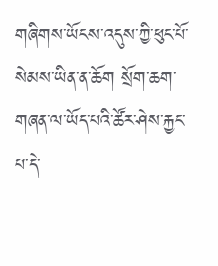གཞིགས་ཡོངས་འདུས་ཀྱི་ཕུང་པོ་སེམས་ཡིན་ན་ཆོག སྲོག་ཆག་གཞན་ལ་ཡོད་པའི་ཚོར་ཤེས་རྐྱང་པ་དེ་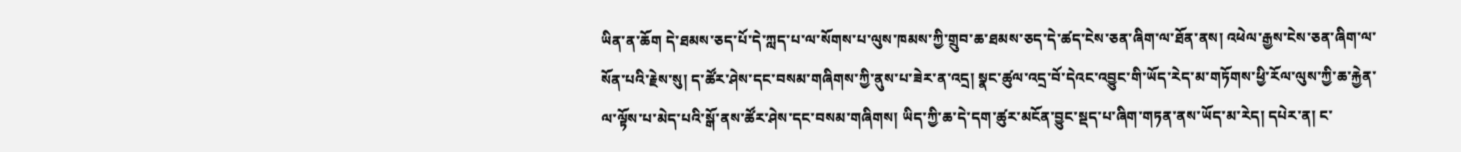ཡིན་ན་ཆོག དེ་ཐམས་ཅད་པོ་དེ་ཀླད་པ་ལ་སོགས་པ་ལུས་ཁམས་ཀྱི་གྲུབ་ཆ་ཐམས་ཅད་དེ་ཚད་ངེས་ཅན་ཞིག་ལ་ཐོན་ནས། འཕེལ་རྒྱས་ངེས་ཅན་ཞིག་ལ་སོན་པའི་རྗེས་སུ། ད་ཚོར་ཤེས་དང་བསམ་གཞིགས་ཀྱི་ནུས་པ་ཟེར་ན་འདྲ། སྣང་ཚུལ་འདྲ་བོ་དེའང་འབྱུང་གི་ཡོད་རེད་མ་གཏོགས་ཕྱི་རོལ་ལུས་ཀྱི་ཆ་རྐྱེན་ལ་ལྟོས་པ་མེད་པའི་སྒོ་ནས་ཚོར་ཤེས་དང་བསམ་གཞིགས། ཡིད་ཀྱི་ཆ་དེ་དག་ཚུར་མངོན་བྱུང་སྡད་པ་ཞིག་གཏན་ནས་ཡོད་མ་རེད། དཔེར་ན། ང་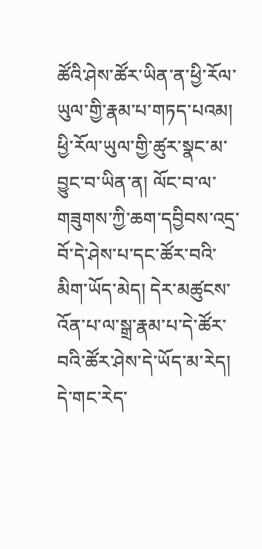ཚོའི་ཤེས་ཚོར་ཡིན་ན་ཕྱི་རོལ་ཡུལ་གྱི་རྣམ་པ་གཏད་པའམ། ཕྱི་རོལ་ཡུལ་གྱི་ཚུར་སྣང་མ་བྱུང་བ་ཡིན་ན། ལོང་བ་ལ་གཟུགས་ཀྱི་ཆག་དབྱིབས་འདྲ་བོ་དེ་ཤེས་པ་དང་ཚོར་བའི་མིག་ཡོད་མེད། དེར་མཚུངས་འོན་པ་ལ་སྒྲ་རྣམ་པ་དེ་ཚོར་བའི་ཚོར་ཤེས་དེ་ཡོད་མ་རེད། དེ་གང་རེད་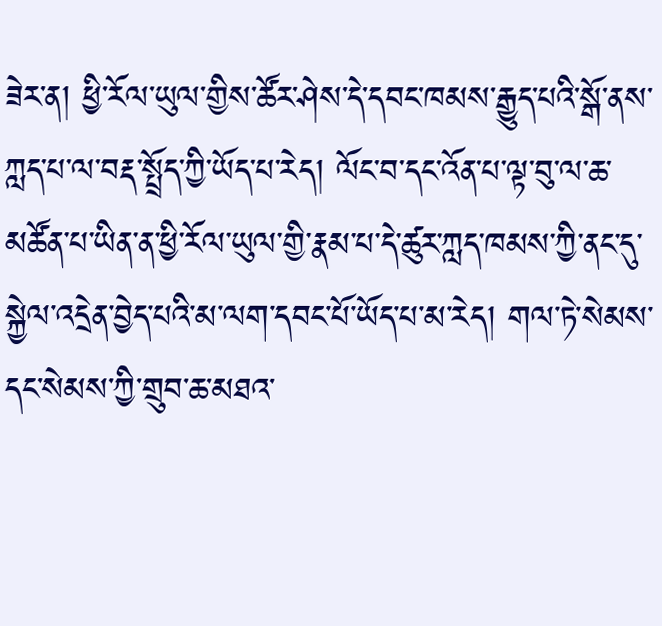ཟེར་ན། ཕྱི་རོལ་ཡུལ་གྱིས་ཚོར་ཤེས་དེ་དབང་ཁམས་རྒྱུད་པའི་སྒོ་ནས་ཀླད་པ་ལ་བརྡ་སྤྲོད་ཀྱི་ཡོད་པ་རེད། ལོང་བ་དང་འོན་པ་ལྟ་བུ་ལ་ཆ་མཚོན་པ་ཡིན་ན་ཕྱི་རོལ་ཡུལ་གྱི་རྣམ་པ་དེ་ཚུར་ཀླད་ཁམས་ཀྱི་ནང་དུ་སྐྱེལ་འདྲེན་བྱེད་པའི་མ་ལག་དབང་པོ་ཡོད་པ་མ་རེད། གལ་ཏེ་སེམས་དང་སེམས་ཀྱི་གྲུབ་ཆ་མཐའ་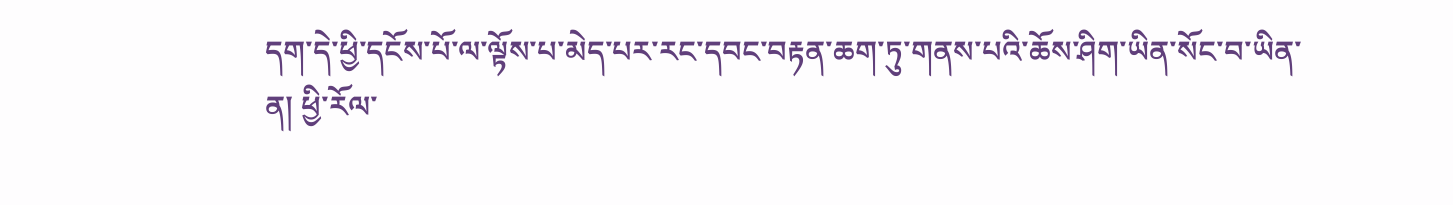དག་དེ་ཕྱི་དངོས་པོ་ལ་ལྟོས་པ་མེད་པར་རང་དབང་བརྟན་ཆག་ཏུ་གནས་པའི་ཆོས་ཤིག་ཡིན་སོང་བ་ཡིན་ན། ཕྱི་རོལ་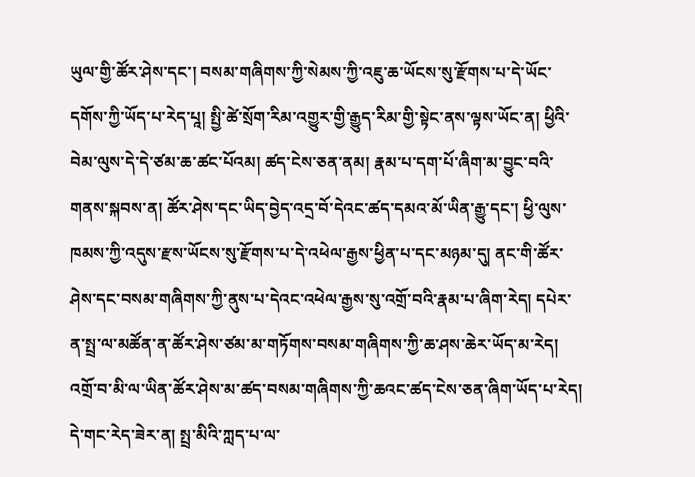ཡུལ་གྱི་ཚོར་ཤེས་དང་། བསམ་གཞིགས་ཀྱི་སེམས་ཀྱི་འཇུ་ཆ་ཡོངས་སུ་རྫོགས་པ་དེ་ཡོང་དགོས་ཀྱི་ཡོད་པ་རེད་པཱ། སྤྱི་ཚེ་སྲོག་རིམ་འགྱུར་གྱི་རྒྱུད་རིམ་གྱི་སྟེང་ནས་ལྟས་ཡོང་ན། ཕྱིའི་བེམ་ལུས་དེ་དེ་ཙམ་ཆ་ཚང་པོའམ། ཚད་ངེས་ཅན་ནམ། རྣམ་པ་དག་པོ་ཞིག་མ་བྱུང་བའི་གནས་སྐབས་ན། ཚོར་ཤེས་དང་ཡིད་བྱེད་འདྲ་བོ་དེའང་ཚད་དམའ་མོ་ཡིན་རྒྱུ་དང་། ཕྱི་ལུས་ཁམས་ཀྱི་འདུས་རྫས་ཡོངས་སུ་རྫོགས་པ་དེ་འཕེལ་རྒྱས་ཕྱིན་པ་དང་མཉམ་དུ། ནང་གི་ཚོར་ཤེས་དང་བསམ་གཞིགས་ཀྱི་ནུས་པ་དེའང་འཕེལ་རྒྱས་སུ་འགྲོ་བའི་རྣམ་པ་ཞིག་རེད། དཔེར་ན་སྤྲ་ལ་མཚོན་ན་ཚོར་ཤེས་ཙམ་མ་གཏོགས་བསམ་གཞིགས་ཀྱི་ཆ་ཤས་ཆེར་ཡོད་མ་རེད། འགྲོ་བ་མི་ལ་ཡིན་ཚོར་ཤེས་མ་ཚད་བསམ་གཞིགས་ཀྱི་ཆའང་ཚད་ངེས་ཅན་ཞིག་ཡོད་པ་རེད། དེ་གང་རེད་ཟེར་ན། སྤྲ་མིའི་ཀླད་པ་ལ་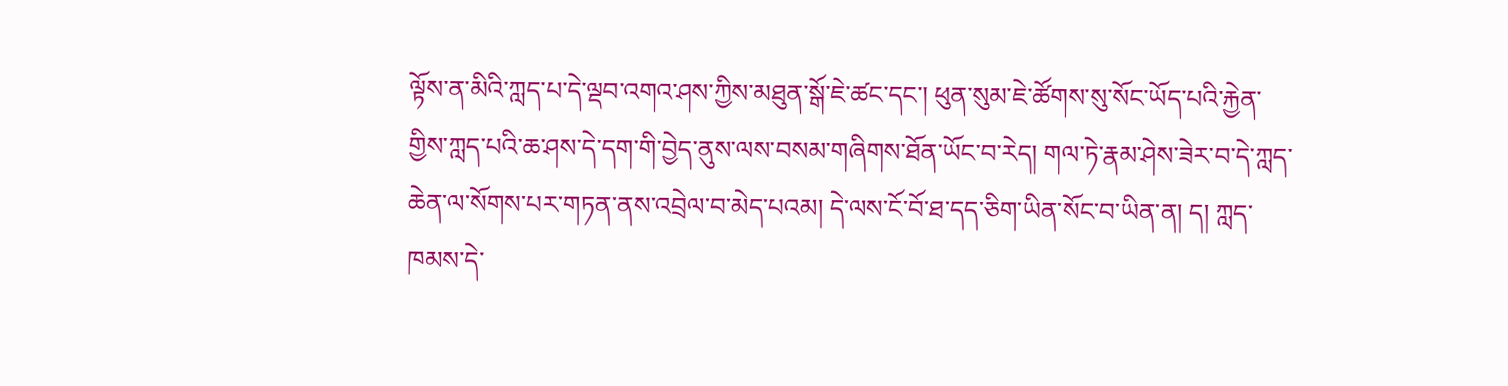ལྟོས་ན་མིའི་ཀླད་པ་དེ་ལྡབ་འགའ་ཤས་ཀྱིས་མཐུན་སྒོ་ཇེ་ཚང་དང་། ཕུན་སུམ་ཇེ་ཚོགས་སུ་སོང་ཡོད་པའི་རྐྱེན་གྱིས་ཀླད་པའི་ཆ་ཤས་དེ་དག་གི་བྱེད་ནུས་ལས་བསམ་གཞིགས་ཐོན་ཡོང་བ་རེད། གལ་ཏེ་རྣམ་ཤེས་ཟེར་བ་དེ་ཀླད་ཆེན་ལ་སོགས་པར་གཏན་ནས་འབྲེལ་བ་མེད་པའམ། དེ་ལས་ངོ་བོ་ཐ་དད་ཅིག་ཡིན་སོང་བ་ཡིན་ན། ད། ཀླད་ཁམས་དེ་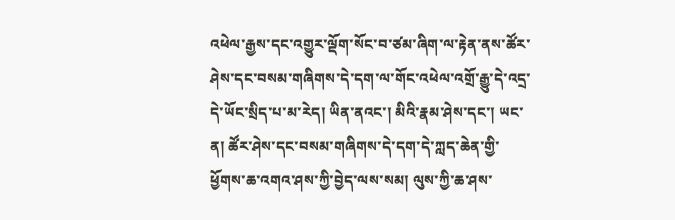འཕེལ་རྒྱས་དང་འགྱུར་ལྡོག་སོང་བ་ཙམ་ཞིག་ལ་རྟེན་ནས་ཚོར་ཤེས་དང་བསམ་གཞིགས་དེ་དག་ལ་གོང་འཕེལ་འགྲོ་རྒྱུ་དེ་འདྲ་དེ་ཡོང་སྲིད་པ་མ་རེད། ཡིན་ནའང་། མིའི་རྣམ་ཤེས་དང་། ཡང་ན། ཚོར་ཤེས་དང་བསམ་གཞིགས་དེ་དག་དེ་ཀླད་ཆེན་གྱི་ཕྱོགས་ཆ་འགའ་ཤས་ཀྱི་བྱེད་ལས་སམ། ལུས་ཀྱི་ཆ་ཤས་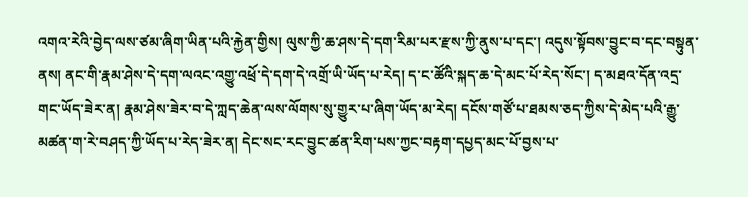འགའ་རེའི་བྱེད་ལས་ཙམ་ཞིག་ཡིན་པའི་རྐྱེན་གྱིས། ལུས་ཀྱི་ཆ་ཤས་དེ་དག་རིམ་པར་རྫས་ཀྱི་ནུས་པ་དང་། འདུས་སྟོབས་བྱུང་བ་དང་བསྟུན་ནས། ནང་གི་རྣམ་ཤེས་དེ་དག་ལའང་འགྱུ་འཕྲོ་དེ་དག་དེ་འགྲོ་ཡི་ཡོད་པ་རེད། ད་ང་ཚོའི་སྐད་ཆ་དེ་མང་པོ་རེད་སོང་། ད་མཐའ་དོན་འདྲ་གང་ཡོད་ཟེར་ན། རྣམ་ཤེས་ཟེར་བ་དེ་ཀླད་ཆེན་ལས་ལོགས་སུ་གྱུར་པ་ཞིག་ཡོད་མ་རེད། དངོས་གཙོ་པ་ཐམས་ཅད་ཀྱིས་དེ་མེད་པའི་རྒྱུ་མཚན་ག་རེ་བཤད་ཀྱི་ཡོད་པ་རེད་ཟེར་ན། དེང་སང་རང་བྱུང་ཚན་རིག་པས་ཀྱང་བརྟག་དཔྱད་མང་པོ་བྱས་པ་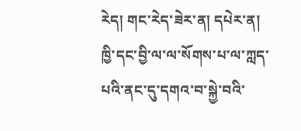རེད། གང་རེད་ཟེར་ན། དཔེར་ན། ཁྱི་དང་བྱི་ལ་ལ་སོགས་པ་ལ་ཀླད་པའི་ནང་དུ་དགའ་བ་སྐྱེ་བའི་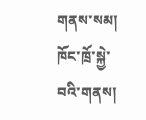གནས་སམ། ཁོང་ཁྲོ་སྐྱེ་བའི་གནས།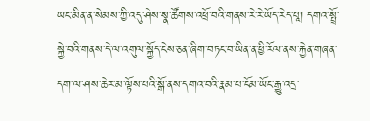ཡང་མིན་ན་སེམས་ཀྱི་འདུ་ཤེས་སྣ་ཚོགས་འཕྲོ་བའི་གནས་རེ་རེ་ཡོད་རེད་པཱ། དགའ་སྤྲོ་སྐྱེ་བའི་གནས་དེ་ལ་འགུལ་སྐྱོད་ངེས་ཅན་ཞིག་བཏང་བ་ཡིན་ན་ཕྱི་རོལ་ནས་རྐྱེན་གཞན་དག་ལ་ཤས་ཆེར་མ་ལྟོས་པའི་སྒོ་ནས་དགའ་བའི་རྣམ་པ་ངོམ་ཡོང་རྒྱུ་འདྲ་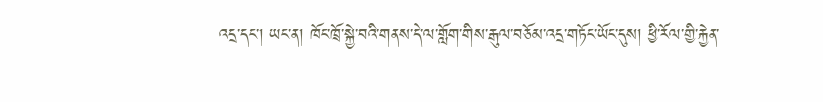འདྲ་དང་། ཡང་ན། ཁོང་ཁྲོ་སྐྱེ་བའི་གནས་དེ་ལ་གློག་གིས་རྒུལ་བཅོམ་འདྲ་གཏོང་ཡོང་དུས། ཕྱི་རོལ་གྱི་རྐྱེན་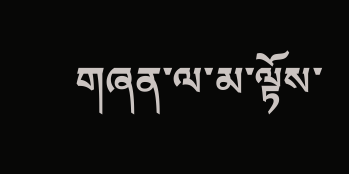གཞན་ལ་མ་ལྟོས་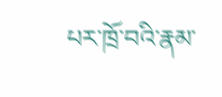པར་ཁྲོ་བའི་རྣམ་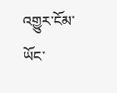འགྱུར་ངོམ་ཡོང་